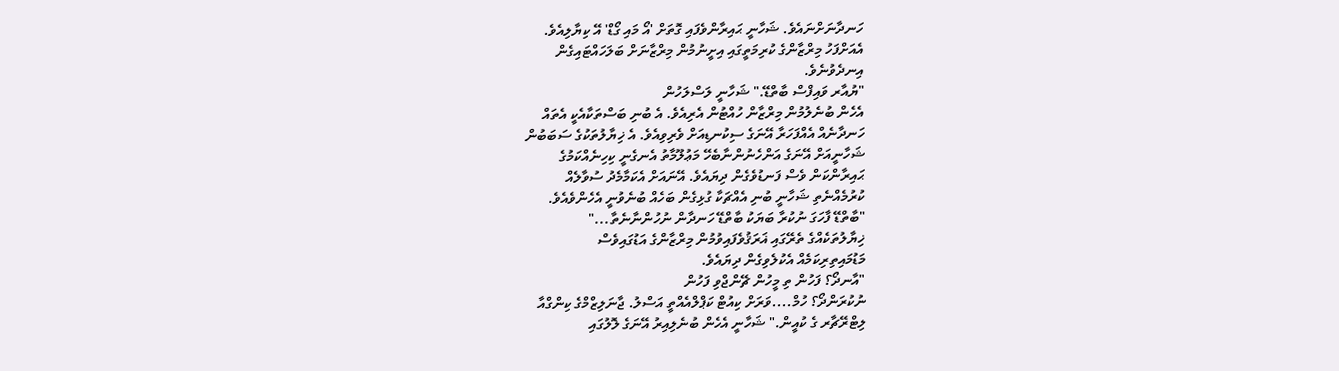ހަނދާނަށްނައެވެ. ޝަހާނީ ޙައިރާންވެފައި ގޮތަށް 'އޯ މައި ގޯޑް' އޭ ކިޔާލިއެވެ.
އެއަށްފަހު މިރްޒާންގެ ކުރިމަތީގައި އިށީނުމުން މިރްޒާނަށް ބަލަހައްޓައިގެން
އިނދެވުނެވެ.
"ޔުއާރ ވައިފްސް ބާތްޑޭ." ޝަހާނީ ލަސްލަހުން
އެހެން ބުނެލުމުން މިރްޒާން ހުއްޓުން އެރިއެވެ. އެ ބުނި ބަސްތަކާއެކީ އެތައް
ހަނދާނެއް އެއްފަހަރާ އޭނަގެ ސިކުނޑިއަށް ވެރިވިއެވެ. އެ ޚިޔާލުތަކުގެ ސަބަބުން
ޝަހާނީއަށް އޭނަގެ އަންހެނުންނާބެހޭ މަޢުލޫމާތު އެނގެނީ ކިހިނެއްކަމުގެ
ޙައިރާންކަން ވެސް ފަނޑުވެގެން ދިޔައެވެ. އޭނައަށް އެކަމާމެދު ސުވާލެއް
ކުރުމެއްނެތި ޝަހާނީ ބުނި އެއްޗަކާ ގުޅިގެން ބަހެއް ބުނެވުނީ އެހެންވެއެވެ.
"ބާތްޑޭ ފާހަގަ ނުކުރާ ބަޔަކު ބާތްޑޭ ހަނދާން ނުހުންނާނެތާ..."
ޚިޔާލުތަކެއްގެ ތެރޭގައި ޣަރަޤުވެފައިވުމުން މިރްޒާންގެ އަޑުގައިވެސް
މަޑުމައިތިރިކަމެއް އެކުލެވިގެން ދިޔައެވެ.
"އާނދޯ؟ ފަހުން ތި މީހުން ޗޭންޖްވި ފަހުން
ނުކުރަންދޯ؟ ހުމް....ވަރަށް ކިއުޓް ކަޕްލްއެއްތީ އަސްލު. ޖާނަލިޒްމްގެ ކިންގްއާ
ލިޓްރޭޗާރ ގެ ކުއީން." ޝަހާނީ އެހެން ބުނެލިއިރު އޭނަގެ ލޮލުގައި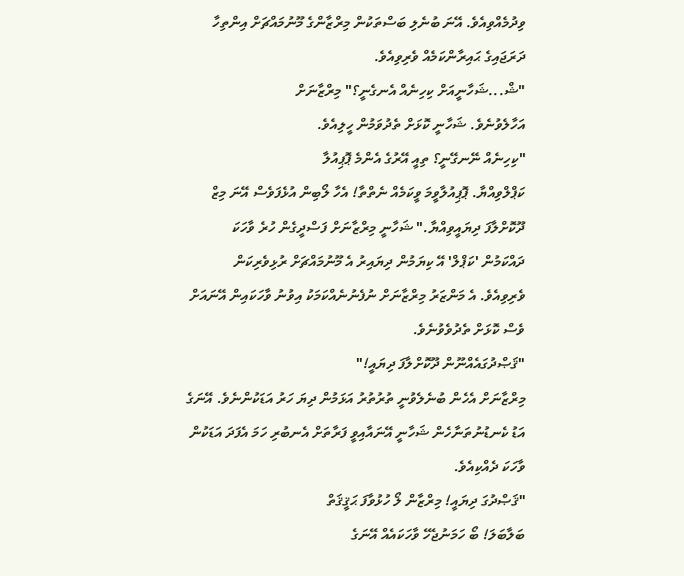ވިދުމެއްވިއެވެ. އޭނަ ބުނެލި ބަސްތަކުން މިރްޒާންގެ މޫނުމައްޗަށް އިންތިހާ
ދަރަޖައިގެ ޙައިރާންކަމެއް ވެރިވިއެވެ.
"ޝް...ޝަހާނީއަށް ކިހިނެއް އެނގެނީ؟" މިރްޒާނަށް
އަހާލެވުނެވެ. ޝަހާނީ ކޮޅަށް ތެދުވަމުން ހީލިއެވެ.
"ކިހިނެއް ނޭނގޭނީ؟ ތިއީ އޭރުގެ އެންމެ ޕޮޕިއުލާ
ކަޕްލްވިއްޔާ. ޕޮޕިއުލާވީމަ ވީކަމެއް ނެތްތާ! އެހާ ލޯބިން އުޅެފަވެސް އޭނަ މިޒް
ދޫކޮށްލާފަ ދިޔައީވިއްޔާ." ޝަހާނީ މިރްޒާނަށް ފަސްދީގެން ހުރެ ވާހަކަ
ދައްކަމުން 'ކަޕްލް' އޭ ކިޔަމުން ދިޔައިރު އެ މޫނުމައްޗަށް ރުޅިވެރިކަން
ވެރިވިއެވެ. އެ މަންޒަރު މިރްޒާނަށް ނުފެނުނެއްކަމަކު އިވުނު ވާހަކައިން އޭނައަށް
ވެސް ކޮޅަށް ތެދުވެވުނެވެ.
"ޤަޞްދުގައެއްނޫން ދޫކޮށްލާފަ ދިޔައީ!"
މިރްޒާނަށް އެހެން ބުނެލެވުނީ ތުރުތުރު އަޅަމުން ދިޔަ ހަރު އަޑަކުންނެވެ. އޭނަގެ
އަޑު ކެނޑުނުތަނާހެން ޝަހާނީ އޭނައާއިވީ ފަރާތަށް އެނބުރި ހަމަ އެފަދަ އަޑަކުން
ވާހަކަ ދެއްކިއެވެ.
"ޤަޞްދުގަ ދިޔައީ! މިރްޒާން ލޯ ހުޅުވާފަ ޙަޤީޤަތް
ބަލާބަލަ! ބޯ ހަމަނުޖެހޭ ވާހަކައެއް އޭނަގެ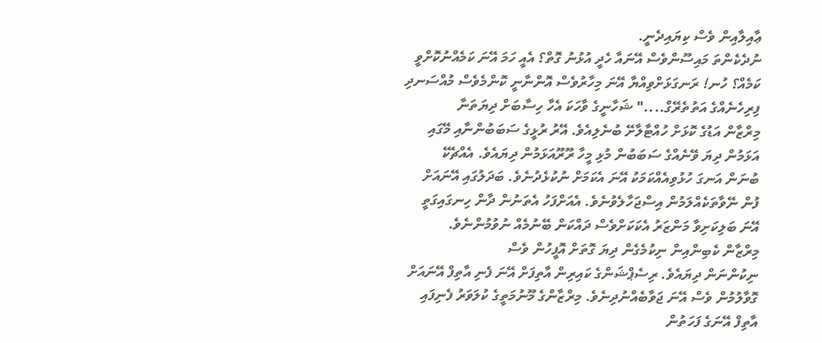ޢާއިލާއިން ވެސް ކިޔައިދެނީ.
ނުދެކެންތަ މައިސޫންވެސް އޭނައާ ހެދީ އުޅުނު ގޮތް؟ އެއީ ހަމަ އޭނަ ކަމެއްނުކޮށްވީ
ކަމެއް؟ ހުނ! ރަނގަޅަށްވިއްޔާ އޭނަ މިހާރުވެސް އޮންނާނީ ކޮންމެވެސް މުއްސަނދި
ފިރިހެނެއްގެ އަތުތެރޭގް...." ޝަހާނީގެ ވާހަކަ އެހާ ހިސާބަށް ދިޔަތަނާ
މިރްޒާން އަޑުގެ ކޮޅަށް ހުއްޓާލާށޭ ބުނެލިއެވެ. އޭރު ރުޅީގެ ސަބަބުންނާއި މޭގައި
އަޅަމުން ދިޔަ ވޭނެއްގެ ސަބަބުން މުޅި މީހާ ރޫރޫއަޅަމުން ދިޔައެވެ. އެއްޗެކޭ
ބުނަން އަނގަ ހުޅުވިއެއްކަމަކު އޭނަ އެކަމަށް ނުކުޅެދުނެވެ. ބަދަލުގައި އޭނައަށް
ފުން ނޭވާތަކެއްލަމުން އިސްޖަހާލެވުނެވެ. އެއަށްފަހު އެތަނުން ދާން ހިނގައިގަތީ
އޭނަ ބަލިކަށިވާ މަންޒަރު އެކަކަށްވެސް ދައްކަން ބޭނުމެއް ނުވުމުންނެވެ.
މިރްޒާން ކެބިންއިން ނިކުމެގެން ދިޔަ ގޮތަށް އޮފީހުން ވެސް
ނިކުންނަން ދިޔައެވެ. ރިސެޕްޝަންގެ ކައިރިން އާތިފަށް އޭނަ ފެނި އާތިފް އޭނައަށް
ގޮވާލުމުން ވެސް އޭނަ ޖަވާބެއްނުދިނެވެ. މިރްޒާންގެ މޫނުމަތީގެ ކުލަވަރު ފެނިފައި
އާތިފް އޭނަގެ ފަހަތުން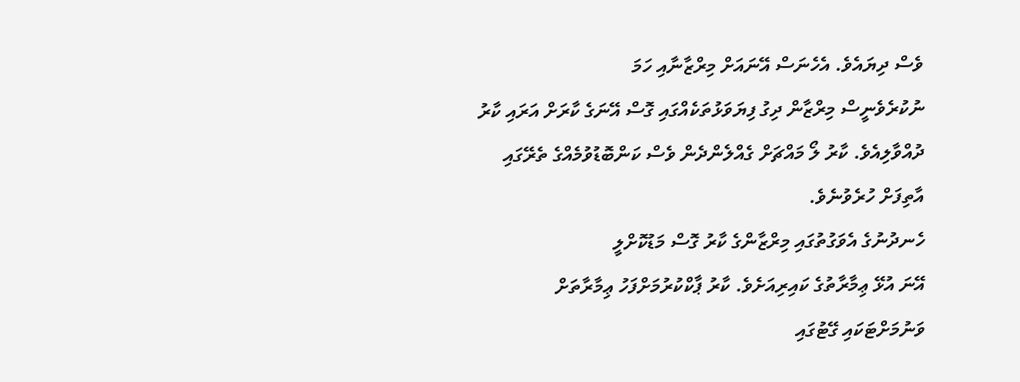ވެސް ދިޔައެވެ. އެހެނަސް އޭނައަށް މިރްޒާނާއި ހަމަ
ނުކުރެވެނީސް މިރްޒާން ދިގު ފިޔަވަޅުތަކެއްގައި ގޮސް އޭނަގެ ކާރަށް އަރައި ކާރު
ދުއްވާލިއެވެ. ކާރު ލޯ މައްޗަށް ގެއްލެންދެން ވެސް ކަންބޮޑުވުމެއްގެ ތެރޭގައި
އާތިފަށް ހުރެވުނެވެ.
ހެނދުނުގެ އެވަގުތުގައި މިރްޒާންގެ ކާރު ގޮސް މަޑުކޮށްލީ
އޭނަ އުޅޭ ޢިމާރާތުގެ ކައިރިއަށެވެ. ކާރު ޕާކްކުރުމަށްފަހު ޢިމާރާތަށް
ވަނުމަށްޓަކައި ގޭޓުގައި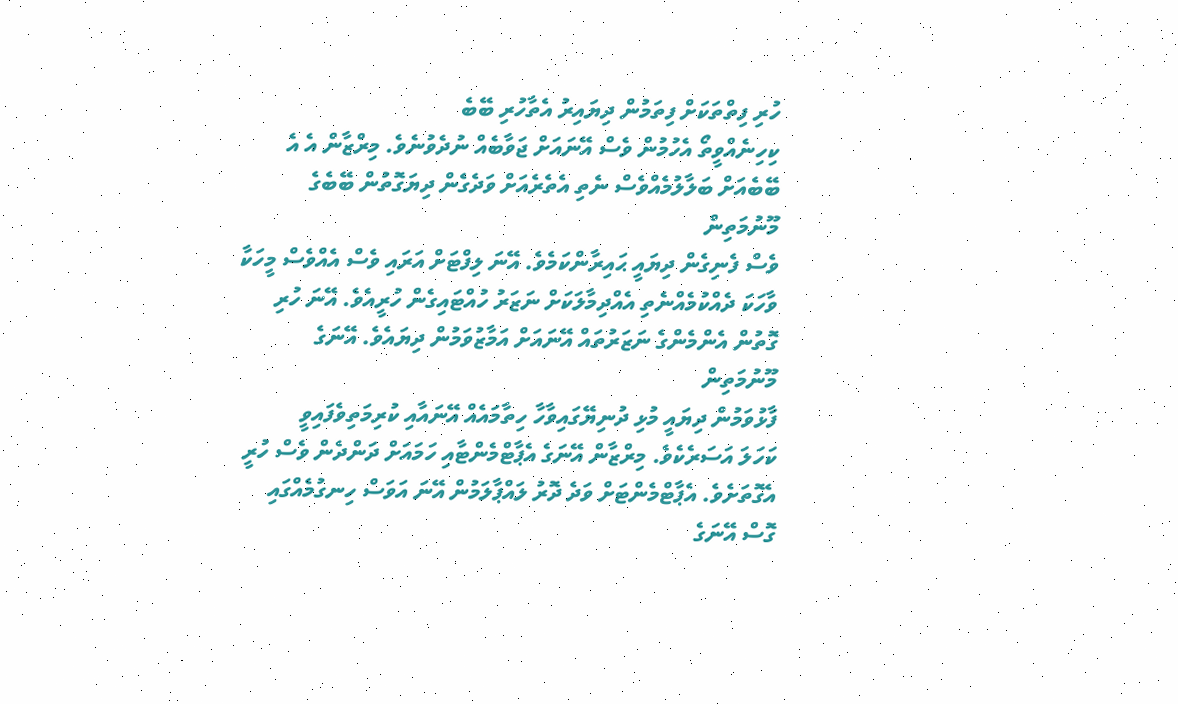ހުރި ފިތްތަކަށް ފިތަމުން ދިޔައިރު އެތާހުރި ބޭބެ
ކިހިނެއްވީތޯ އެހުމުން ވެސް އޭނައަށް ޖަވާބެއް ނުދެވުނެވެ. މިރްޒާން އެ އެ
ބޭބެއަށް ބަލާލުމެއްވެސް ނެތި އެތެރެއަށް ވަދެގެން ދިޔަގޮތުން ބޭބެގެ މޫނުމަތިން
ވެސް ފެނިގެން ދިޔައީ ޙައިރާންކަމެވެ. އޭނަ ލިފްޓަށް އަރައި ވެސް އެއްވެސް މީހަކާ
ވާހަކަ ދެއްކުމެއްނެތި އެއްދިމާލަކަށް ނަޒަރު ހުއްޓައިގެން ހުރީއެވެ. އޭނަ ހުރި
ގޮތުން އެންމެންގެ ނަޒަރުތައް އޭނައަށް އަމާޒުވަމުން ދިޔައެވެ. އޭނަގެ މޫނުމަތިން
ފާޅުވަމުން ދިޔައީ މުޅި ދުނިޔޭގައިވާހާ ހިތާމައެއް އޭނައާއި ކުރިމަތިވެފައިވީ
ކަހަލަ އަސަރެކެވެ. މިރްޒާން އޭނަގެ އެޕާޓްމެންޓާއި ހަމައަށް ދަންދެން ވެސް ހުރީ
އެގޮތަށެވެ. އެޕާޓްމެންޓަށް ވަދެ ދޮރު ލައްޕާލަމުން އޭނަ އަވަސް ހިނގުމެއްގައި
ގޮސް އޭނަގެ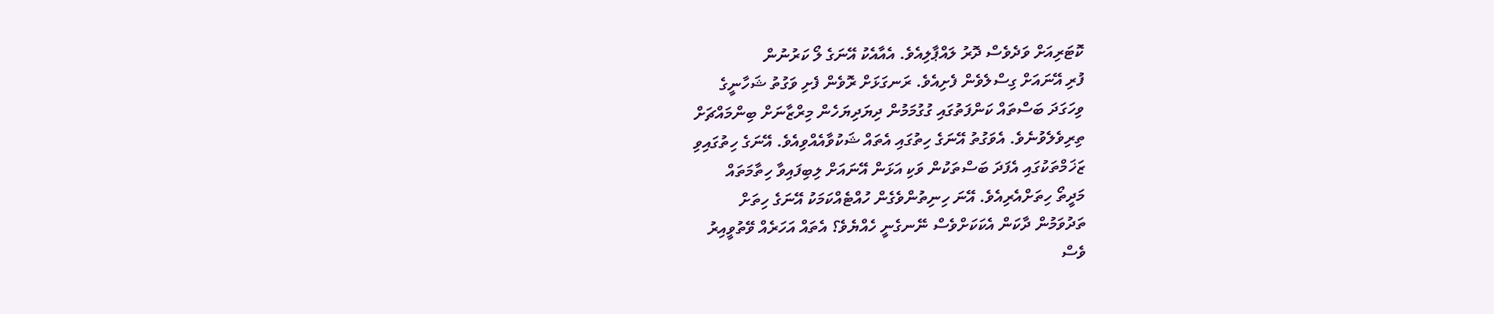ކޮޓަރިއަށް ވަދެވެސް ދޮރު ލައްޕާލިއެވެ. އެއާއެކު އޭނަގެ ލޯ ކަރުނުން
ފުރި އޭނައަށް ގިސްލެވެން ފެށިއެވެ. ރަނގަޅަށް ރޮވެން ފެށި ވަގުތު ޝަހާނީގެ
ވިހަގަދަ ބަސްތައް ކަންފަތުގައި ގުގުމަމުން ދިޔަދިޔަހެން މިރްޒާނަށް ބިންމައްޗަށް
ތިރިވެލެވުނެވެ. އެވަގުތު އޭނަގެ ހިތުގައި އެތައް ޝަކުވާއެއްވިއެވެ. އޭނަގެ ހިތުގައިވި
ޒަޚަމްތަކުގައި އެފަދަ ބަސްތަކުން ވަކި އަޅަން އޭނައަށް ލިބިފައިވާ ހިތާމަތައް
މަދީތޯ ހިތަށްއެރިއެވެ. އޭނަ ހިނިތުންވެގެން ހުއްޓެއްކަމަކު އޭނަގެ ހިތަށް
ތަދުވަމުން ދާކަން އެކަކަށްވެސް ނޭނގެނީ ހެއްޔެވެ؟ އެތައް އަހަރެއް ވޭތުވީއިރު
ވެސް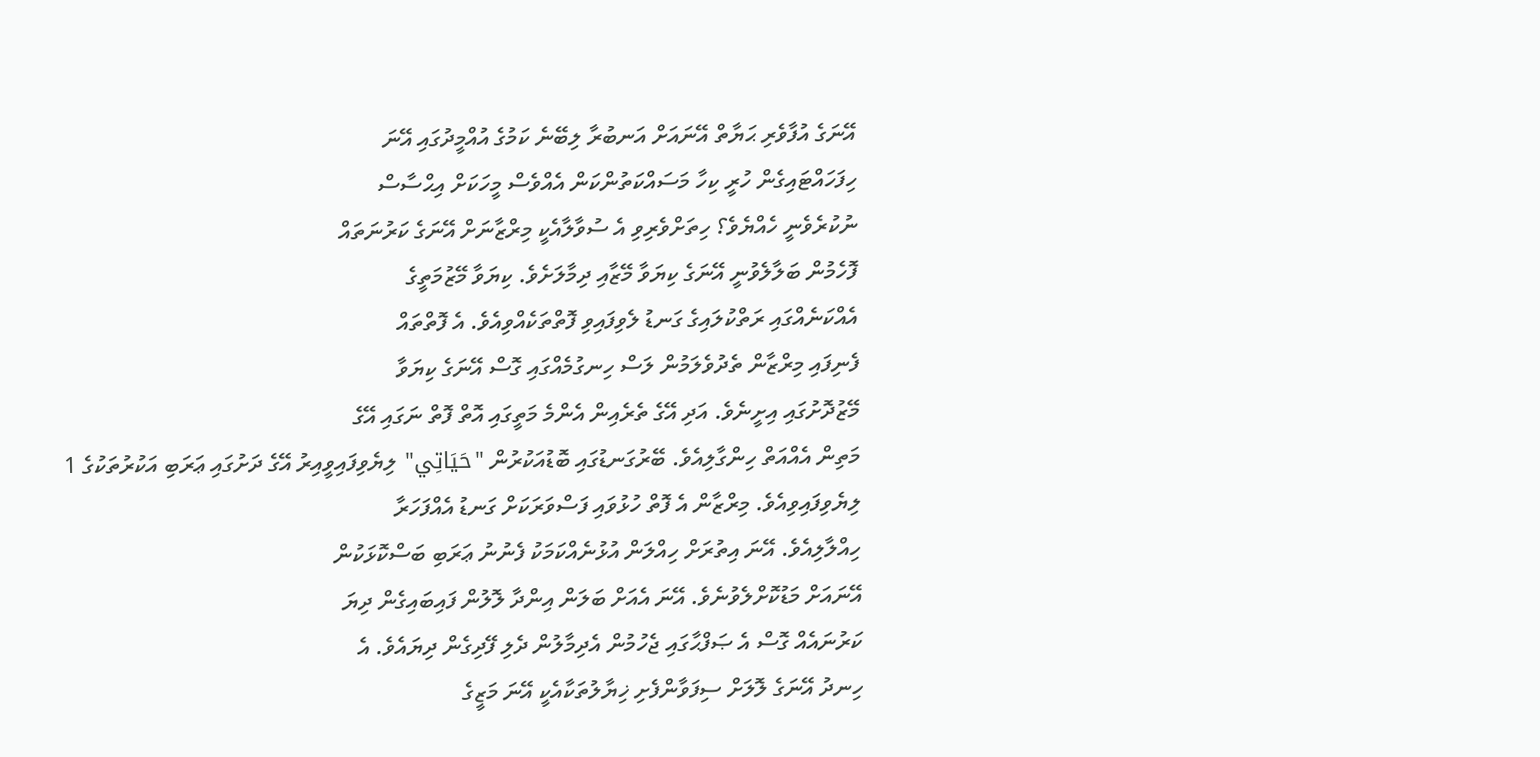އޭނަގެ އުފާވެރި ޙަޔާތް އޭނައަށް އަނބުރާ ލިބޭނެ ކަމުގެ އުއްމީދުގައި އޭނަ
ހިފަހައްޓައިގެން ހުރީ ކިހާ މަސައްކަތުންކަން އެއްވެސް މީހަކަށް އިޙްސާސް
ނުކުރެވެނީ ހެއްޔެވެ؟ ހިތަށްވެރިވި އެ ސުވާލާއެކީ މިރްޒާނަށް އޭނަގެ ކަރުނަތައް
ފޮހެމުން ބަލާލެވުނީ އޭނަގެ ކިޔަވާ މޭޒާއި ދިމާލަށެވެ. ކިޔަވާ މޭޒުމަތީގެ
އެއްކަނެއްގައި ރަތްކުލައިގެ ގަނޑު ލެވިފައިވި ފޮތްތަކެއްވިއެވެ. އެ ފޮތްތައް
ފެނިފައި މިރްޒާން ތެދުވެލަމުން ލަސް ހިނގުމެއްގައި ގޮސް އޭނަގެ ކިޔަވާ
މޭޒުދޮށުގައި އިށީނެވެ. އަދި އޭގެ ތެރެއިން އެންމެ މަތީގައި އޮތް ފޮތް ނަގައި އޭގެ
މަތިން އެއްއަތް ހިންގާލިއެވެ. ބޭރުގަނޑުގައި ބޮޑުއަކުރުން "حَيَاتِي" ލިޔެވިފައިވީއިރު އޭގެ ދަށުގައި ޢަރަބި އަކުރުތަކުގެ 1
ލިޔެވިފައިވިއެވެ. މިރްޒާން އެ ފޮތް ހުޅުވައި ފަސްވަރަކަށް ގަނޑު އެއްފަހަރާ
ހިއްލާލިއެވެ. އޭނަ އިތުރަށް ހިއްލަން އުޅުނެއްކަމަކު ފެނުނު ޢަރަބި ބަސްކޮޅަކުން
އޭނައަށް މަޑުކޮށްލެވުނެވެ. އޭނަ އެއަށް ބަލަން އިންދާ ލޮލުން ފައިބައިގެން ދިޔަ
ކަރުނައެއް ގޮސް އެ ޞަފްޙާގައި ޖެހުމުން އެދިމާލުން ދެލި ފޭދިގެން ދިޔައެވެ. އެ
ހިނދު އޭނަގެ ލޮލަށް ސިފަވާންފެށި ޚިޔާލުތަކާއެކީ އޭނަ މަޒީގެ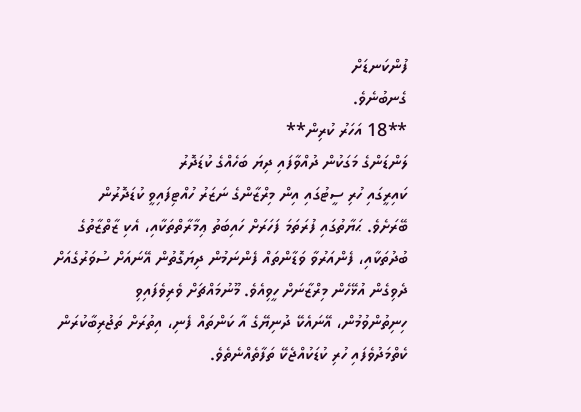ފުންކަނޑަށް
ގެނބުނެވެ.
**18 އަހަރު ކުރިން**
ލަންޑަންގެ މަގަކުން ދުއްވާފައި ދިޔަ ބަހެއްގެ ކުޑަދޮރު
ކައިރީގައި ހުރި ސީޓުގައި އިން މިރްޒާންގެ ނަޒަރު ހުއްޓިފައިވީ ކުޑަދޮރުން
ބޭރަށެވެ. ޙަޔާތުގައި ފުރަތަމަ ފަހަރަށް ހައިބަތު ޢިމާރާތްތަކާއި، އެކި ޒާތްޒާތުގެ
ބުދުތަކާއި، ފެންއަރުވާ ވަޑާންތައް ފެންނަމުން ދިޔަގޮތުން އޭނައަށް ސުވަރުގެއަށް
ދެވިގެން އުޅޭހެން މިރްޒާނަށް ހީވިއެވެ. މޫނުމައްޗަށް ވެރިވެފައިވި
ހިނިތުންވުމުން، އޭނައެކޭ ދުނިޔޭގެ އާ ކަންތައް ފެނި، އިތުރަށް ތަޖުރިބާކުރަން
ކެތްމަދުވެފައި ހުރި ކުޑަކުއްޖެކޭ ތަފާތެއްނެތެވެ.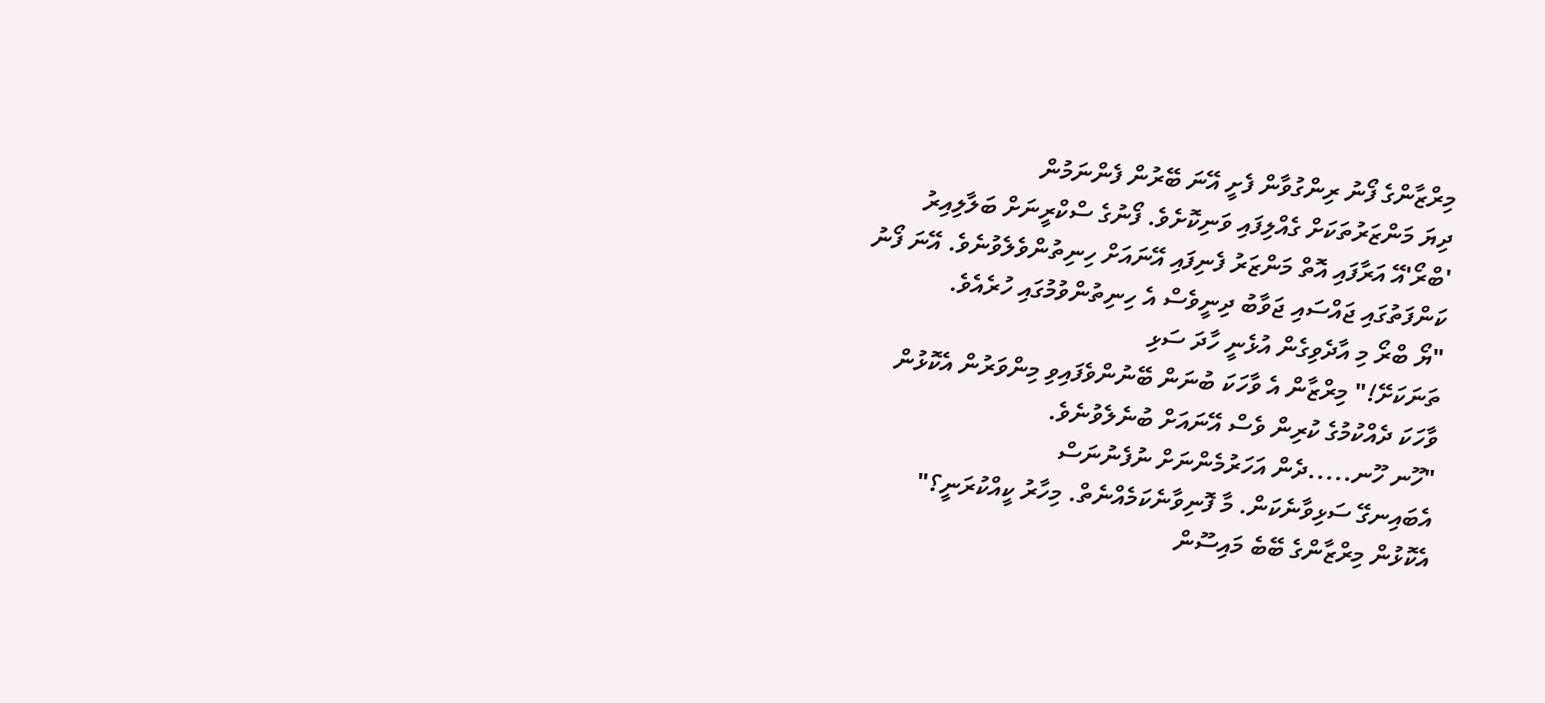މިރްޒާންގެ ފޯނު ރިންގުވާން ފެށީ އޭނަ ބޭރުން ފެންނަމުން
ދިޔަ މަންޒަރުތަކަށް ގެއްލިފައި ވަނިކޮށެވެ. ފޯނުގެ ސްކްރީނަށް ބަލާލިއިރު
'ބްރޯ'އޭ އަރާފައި އޮތް މަންޒަރު ފެނިފައި އޭނައަށް ހިނިތުންވެލެވުނެވެ. އޭނަ ފޯނު
ކަންފަތުގައި ޖައްސައި ޖަވާބު ދިނީވެސް އެ ހިނިތުންވުމުގައި ހުރެއެވެ.
"ޔޯ ބްރޯ މި އާދެވިގެން އުޅެނީ ހާދަ ސަޅި
ތަނަކަށޭ!" މިރްޒާން އެ ވާހަކަ ބުނަން ބޭނުންވެފައިވި މިންވަރުން އެކޮޅުން
ވާހަކަ ދެއްކުމުގެ ކުރިން ވެސް އޭނައަށް ބުނެލެވުނެވެ.
"ހޫނ ހޫނ.....ދެން އަހަރުމެންނަށް ނުފެނުނަސް
އެބައިނގޭ ސަޅިވާނެކަން. މާ ފޮނިވާނެކަމެއްނެތް. މިހާރު ކީއްކުރަނީ؟"
އެކޮޅުން މިރްޒާންގެ ބޭބެ މައިސޫން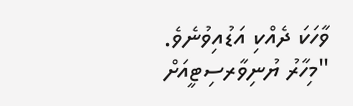ވާހަކަ ދެއްކި އަޑުއިވުނެވެ.
"މިހާރު ޔުނިވާރސިޓީއަށް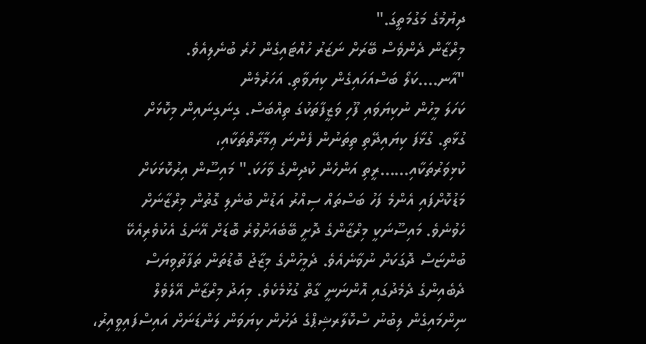ދިޔުމުގެ މަގުމަތީގަ."
މިރްޒާން ދެންވެސް ބޭރަށް ނަޒަރު ހުއްޓައިގެން ހުރެ ބުނެލިއެވެ.
"އާނ....ކަލޯ ބަސްއަހައިގެން ކިޔަވާތި. އަހަރުމެން
ކަހަލަ މީހުން ނުކިޔަވައި ފޫހި ވަޒީފާތަކުގަ ތިއްބަސް. ގިނަގިނައިން މިކޮޅަށް
ގުޅާތި. ގުޅާފަ ކިޔައިދޭތި ތިތަނުން ފެންނަ ޢިމާރާތްތަކާއި،
ކުޅިވަރުތަކާއި......ރީތި އަންހެން ކުދިންގެ ވާހަކަ." މައިސޫން އިރުކޮޅަކަށް
މަޑުކޮށްފައި އެންމެ ފަހު ބަސްތައް ސިއްރު އަޑުން ބުނެލި ގޮތުން މިރްޒާނަށް
ހެވުނެވެ. މައިސޫނަކީ މިރްޒާންގެ ދޮށީ ބޭބެއަށްވުރެ ބޮޑަށް އޭނަގެ އެކުވެރިއެކޭ
ބުންޏަސް ދޮގަކަށް ނުވާނެއެވެ. ދެމީހުންގެ މިޒާޖު ބޮޑުތަން ތަފާތުވިޔަސް
ދެބެއިންގެ ދެމެދުގައި އޮންނަނީ ގާތް ގުޅުމެކެވެ. މިއަދު މިރްޒާން އޭލެވެލް
ނިންމައިގެން ލިބުނު ސްކޮލާރޝިޕްގެ ދަށުން ކިޔަވަން ލަންޑަނަށް އައިސްފައިވީއިރު،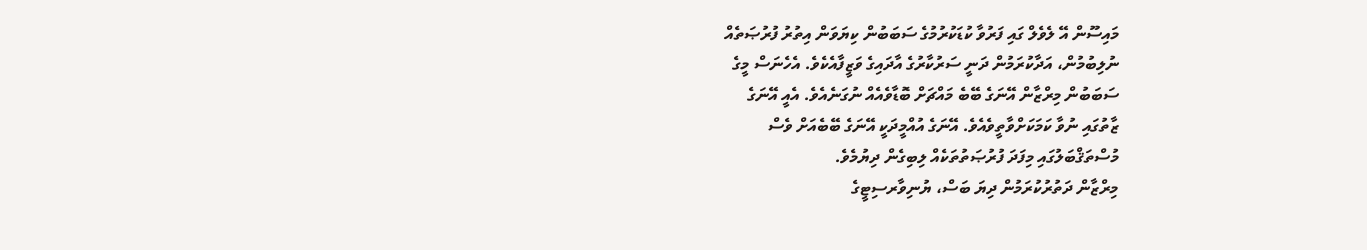މައިސޫން އޭ ލެވެލް ގައި ފަރުވާ ކުޑަކުރުމުގެ ސަބަބުން ކިޔަވަން އިތުރު ފުރުޞަތެއް
ނުލިބުމުން، އަދާކުރަމުން ދަނީ ސަރުކާރުގެ އާދައިގެ ވަޒީފާއެކެވެ. އެހެނަސް މީގެ
ސަބަބުން މިރްޒާން އޭނަގެ ބޭބެ މައްޗަށް ބޮޑާވެއެއް ނުގަނެއެވެ. އެއީ އޭނަގެ
ޒާތުގައި ނުވާ ކަމަކަށްވާތީވެއެވެ. އޭނަގެ އުއްމީދަކީ އޭނަގެ ބޭބެއަށް ވެސް
މުސްތަޤްބަލުގައި މިފަދަ ފުރުޞަތުތަކެއް ލިބިގެން ދިޔުމެވެ.
މިރްޒާން ދަތުރުކުރަމުން ދިޔަ ބަސް، ޔުނިވާރސިޓީގެ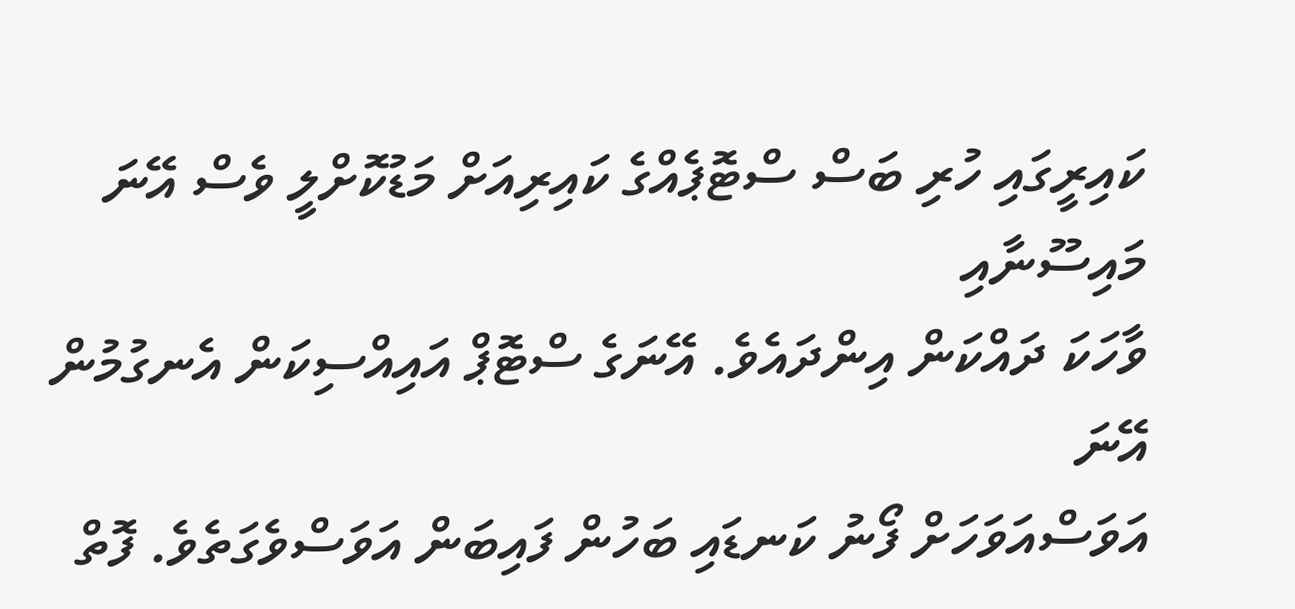ކައިރީގައި ހުރި ބަސް ސްޓޮޕެއްގެ ކައިރިއަށް މަޑުކޮށްލީ ވެސް އޭނަ މައިސޫނާއި
ވާހަކަ ދައްކަން އިންދައެވެ. އޭނަގެ ސްޓޮޕް އައިއްސިކަން އެނގުމުން އޭނަ
އަވަސްއަވަހަށް ފޯނު ކަނޑައި ބަހުން ފައިބަން އަވަސްވެގަތެވެ. ފޮތް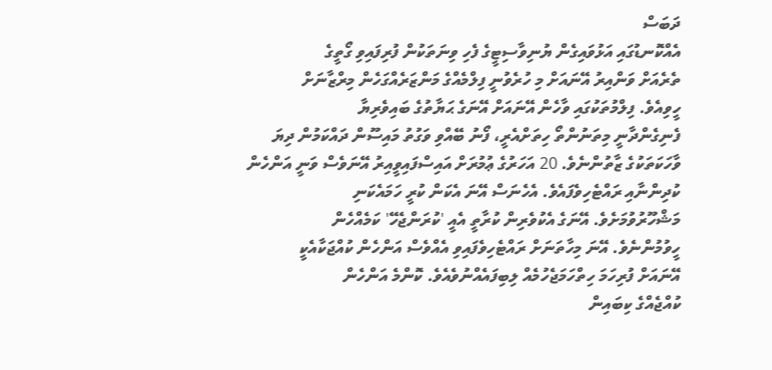ދަބަސް
އެއްކޮނޑުގައި އަޅުވައިގެން ޔުނިވާސިޓީގެ ފެހި ވިނަތަކުން ފުރިފައިވި ގޯތީގެ
ތެރެއަށް ވަންއިރު އޭނައަށް މި ހުރެވުނީ ފިލްމެއްގެ މަންޒަރެއްގަހެން މިރްޒާނަށް
ހީވިއެވެ. ފިލްމުތަކުގައި ވާހެން އޭނައަށް އޭނަގެ ޙަޔާތުގެ ބައިވެރިޔާ
ފެނިގެންދާނީ މިތަނުންތޯ ހިތަށްއެރީ، ފޯނު ބޭއްވި ވަގުތު މައިސޫން ދައްކަމުން ދިޔަ
ވާހަކަތަކުގެ ޒާތުންނެވެ. 20 އަހަރުގެ ޢުމުރަށް އައިސްފައިވީއިރު އޭނަވެސް ވަނީ އަންހެން
ކުދިންނާއި ރައްޓެހިވެފައެވެ. އެހެނަސް އޭނަ އެކަން ކުރީ ހަމައެކަނި
މަޝްހޫރުވުމަށެވެ. އޭނަގެ އެކުވެރިން ކުރާތީ އެއީ 'ކުރަންޖެހޭ' ކަމެއްހެން
ހީވުމުންނެވެ. އޭނަ މިހާތަނަށް ރައްޓެހިވެފައިވި އެއްވެސް އަންހެން ކުއްޖަކާއެކީ
އޭނައަށް ފުރިހަމަ ހިތްހަމަޖެހުމެއް ލިބިފައެއްނުވެއެވެ. ކޮންމެ އަންހެން
ކުއްޖެއްގެ ކިބައިން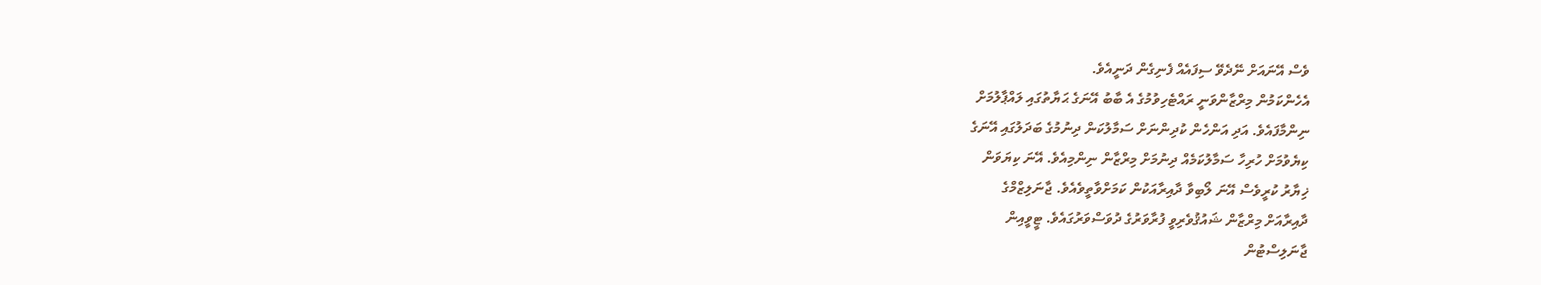ވެސް އޭނައަށް ނޭދެވޭ ސިފައެއް ފެނިގެން ދަނީއެވެ.
އެހެންކަމުން މިރްޒާންވަނީ ރައްޓެހިވުމުގެ އެ ބާބު އޭނަގެ ޙަޔާތުގައި ލައްޕާލުމަށް
ނިންމާފައެވެ. އަދި އަންހެން ކުދިންނަށް ސަމާލުކަން ދިނުމުގެ ބަދަލުގައި އޭނަގެ
ކިޔެވުމަށް ހުރިހާ ސަމާލުކަމެއް ދިނުމަށް މިރްޒާން ނިންމިއެވެ. އޭނަ ކިޔަވަން
ޚިޔާރު ކުރީވެސް އޭނަ ލޯބިވާ ދާއިރާއަކުން ކަމަށްވާތީވެއެވެ. ޖާނަލިޒްމްގެ
ދާއިރާއަށް މިރްޒާން ޝައުޤުވެރިވީ ފުރާވަރުގެ ދުވަސްވަރުގައެވެ. ޓީވީއިން
ޖާނަލިސްޓުން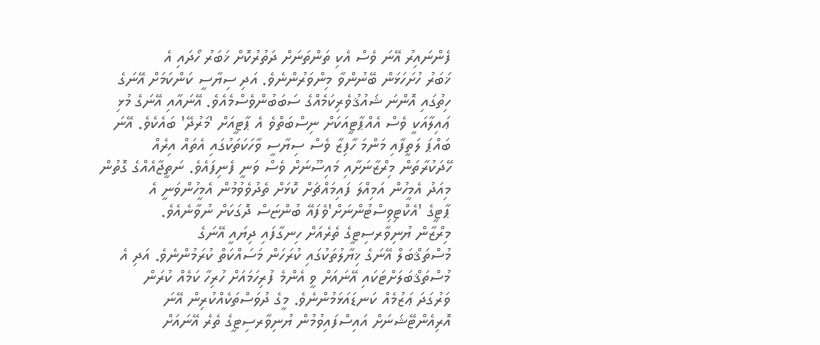ފެންނައިރު އޭނަ ވެސް އެކި ތަންތަނަށް ދަތުރުކޮށް ޚަބަރު ހޯދައި އެ
ޚަބަރު ހުށަހަޅަން ބޭނުންވާ މިންވަރުންނެވެ. އަދި ސިޔާސީ ކަންކަމަށް އޭނަގެ
ހިތުގައި އޮންނަ ޝައުޤުވެރިކަމެއްގެ ސަބަބުންވެސްމެއެވެ. އޭނައާއި އޭނަގެ މުޅި
ޢައިލާއަކީ ވެސް އެއްޕާޓީއަކަށް ނިސްބަތްވެ އެ ޕާޓީއަށް 'މަރުދޭ' ބައެކެވެ. އޭނަ
ބައްޕަ ލަތީފާއި މަންމަ ހާފިޒާ ވެސް ސިޔާސީ ވާހަކަތަކުގައި އެތައް އިރެއް
ހޭދަކުރާތަން މިރްޒާނަށާއި މައިސޫނަށް ވެސް ވަނީ ފެނިފައެވެ. ނަތީޖާއެއްގެ ގޮތުން
މިއަދު އެމީހުން އަމިއްލަ ފައިމައްޗަށް ކޮޅަށް ތެދުވެވުމުން އެމީހުންވަނީ އެ
ޕާޓީގެ 'އެކްޓިވިސްޓުންނަށް'ވެފައޭ ބުންޏަސް ދޮގަކަށް ނުވާނެއެވެ.
މިރްޒާން ޔުނިވާރސިޓީގެ ތެރެއަށް ހިނގާފައި ދިޔައީ އޭނަގެ
މުސްތަޤްބަލް އޭނަގެ ޚިޔާލުތަކުގައި ކުރަހަން މަސައްކަތް ކުރަމުންނެވެ. އަދި އެ
މުސްތަޤްބަލަށްޓަކައި އޭނައަށް ވީ އެންމެ ފުރިހަމައަށް ހުރިހާ ކަމެއް ކުރަން
ވަރުގަދަ ޢަޒުމެއް ކަނޑައަޅަމުންނެވެ. މީގެ ދުވަސްތަކެއްކުރިން އޭނަ
އޮރިއެންޓޭޝަނަށް އައިސްފައިވުމުން ޔުނިވާރސިޓީގެ ތެރެ އޭނައަށް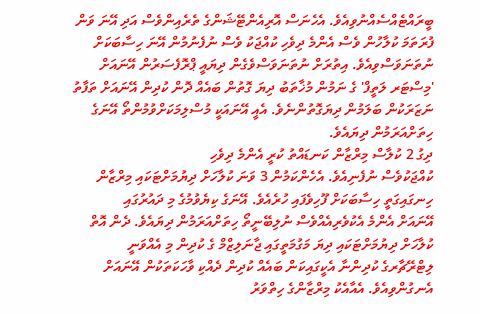ބީރައްޓެއްސެއްނުވިއެވެ. އެހެނަސް އޮރިއެންޓޭޝަންގެ ތެރެއިންވެސް އަދި އޭނަ ވަން
ފުރަތަމަ ކުލާހުން ވެސް އެންމެ ދިވެހި ކުއްޖަކު ވެސް ނުފެނުމުން އޭނަ ހިސާބަކަށް
ނުތަނަވަސްވިއެވެ. އިތުރަށް ނުތަނަވަސްވެގެން ދިޔައީ ޕްރޮފެސަރުން އޭނައަށް
'މިސްޓަރ ލަތީފް' ގެ ނަމުން މުޚާތަބު ދިޔަ ގޮތުން ބައެއް ދޮން ކުދިން އޭނައަށް ތަފާތު
ނަޒަރަކުން ބަލަމުން ދިޔަގޮތުންނެވެ. އެއީ އޭނައަކީ މުސްލިމަކަށްވުމުންތޯ އޭނަގެ
ހިތަށްއަރަމުން ދިޔައެވެ.
ދިގު 2 ކުލާސް މިރްޒާން ކަނޑައްތު ކުރީ އެންމެ ދިވެހި
ކުއްޖަކުވެސް ނުފެނިއެވެ. އެހެންކަމުން 3 ވަނަ ކުލާހަށް ދިޔުމަށްޓަކައި މިރްޒާން
ހިނގައިގަތީ ހިސާބަކަށް ފޫހިވެފައި ހުރެއެވެ. އޭނަގެ ކިޔެވުމުގެ މި ދައުރުގައި
އޭނައަށް އެންމެ އެކުވެރިއެއްވެސް ނުލިބޭނީތޯ ހިތަށްއަރަމުން ދިޔައެވެ. ދެން އޮތް
ކުލާހަށް ދިޔުމަށްޓަކައި ދިޔަ މަގުމަތީގައި ޖާނަލިޒްމް ގެ ކުދިން މި އެއްވަނީ
ލިޓްރޭޗާރގެ ކުދިންނާ އެކީގައިކަން ބައެއް ކުދިން ދެއްކި ވާހަކަތަކުން އޭނައަށް
އެނގުންވިއެވެ. އެއާއެކު މިރްޒާންގެ ހިތްވަރު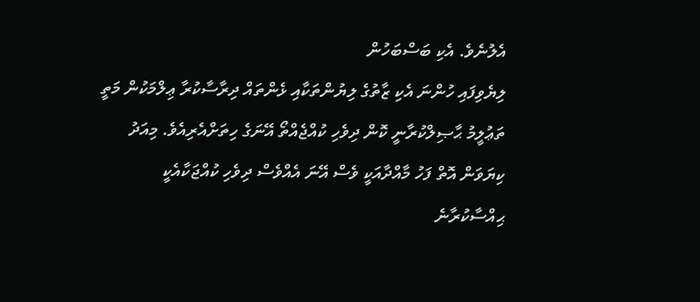އެލުނެވެ. އެކި ބަސްބަހުން
ލިޔެވިފައި ހުންނަ އެކި ޒާތުގެ ލިޔުންތަކާއި ޅެންތައް ދިރާސާކުރާ ޢިލްމަކުން މަތީ
ތަޢުލީމު ޙާޞިލްކުރާނީ ކޮން ދިވެހި ކުއްޖެއްތޯ އޭނަގެ ހިތަށްއެރިއެވެ. މިއަދު
ކިޔަވަން އޮތް ފަހު މާއްދާއަކީ ވެސް އޭނަ އެއްވެސް ދިވެހި ކުއްޖަކާއެކީ
ޙިއްސާކުރާނެ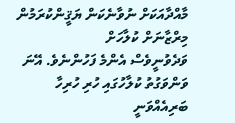މާއްދާއަކަށް ނުވާނެކަން ޔަޤީންކުރަމުން މިރްޒާނަށް ކުލާހަށް
ވަދެވުނީވެސް އެންމެ ފަހުންނެވެ. އޭނަ ވަންވަގުތު ކުލާހުގައި ހުރި ހުރިހާ
ބަރިއެއްވަނީ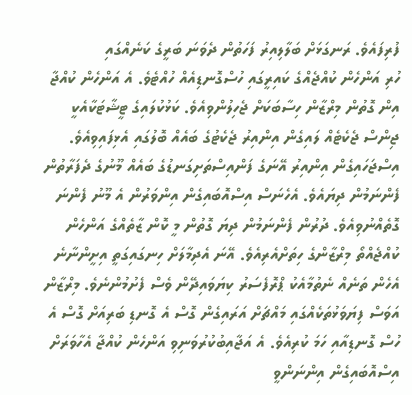ފުރިފައެވެ. ރަނގަޅަށް ބަލާލިއިރު ފަހަތުން ދެވަނަ ބަރީގެ ކަނެއްގައި
ހުރި އަންހެން ކުއްޖެއްގެ ކައިރީގައި ހުސްގޮނޑިއެއް ހުއްޓެވެ. އެ އަންހެން ކުއްޖާ
އިން ގޮތުން މިރްޒާން ހިސާބަކަށް ޖެހިލުންވިއެވެ. ކަޅުކުލައިގެ ޓީޝާޓަކާއެކީ
ޖިންސް ޖެކެޓެއް ލައިގެން އިންއިރު ޖެކެޓުގެ ބައެއް ބޮލުގައި އެޅިފައިވިއެވެ.
އިސްޖަހައިގެން އިންއިރު އޭނަގެ ފަންއިސްތަށިގަނޑުގެ ބައެއް މޫނުގެ ދެފަރާތުން
ފެންނަމުން ދިޔައެވެ. އެހެނަސް އިސްއޮބައިގެން އިންވަރުން އެ މޫނު ފެންނަ
ގޮތެއްނުވިއެވެ. ދުރުން ފެންނަމުން ދިޔަ ގޮތުން މީ ކޮން ޒާތެއްގެ އަންހެން
ކުއްޖެއްތޯ މިރްޒާންގެ ހިތަށްއެރިއެވެ. އޭނަ އެދިމާލަށް ހިނގައިގަތީ އިށީންނާނެ
އެހެން ތަނެއް ނެތުމާއެކު ޕްރޮފެސަރު ކިޔަވައިދޭން ވެސް ފެށުމުންނެވެ. މިރްޒާން
އަވަސް ފިޔަވަޅުތަކެއްގައި މައްޗަށް އަރައިގެން ގޮސް އެ ގޮނޑި ބަރިއަށް ގޮސް އެ
ހުސް ގޮނޑިއާއި ހަމަ ކުރިއެވެ. އެ އަޖާއިބުކުރުވަނިވި އަންހެން ކުއްޖާ އެހާވަރަށް
އިސްއޮބައިގެން އިންނަންވީ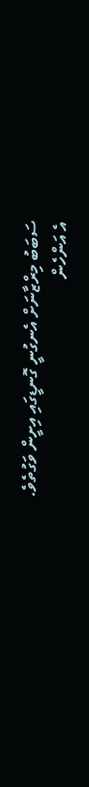ސަބަބު މިރްޒާނަށް އެނގުނީ ގޮނޑީގައި އިށީން ވަގުތެވެ.
އެ އަންހެން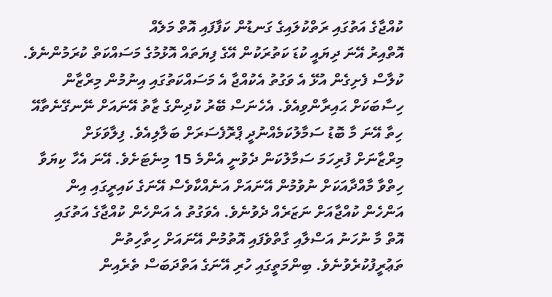ކުއްޖާގެ އަތުގައި ރަތްކުލައިގެ ގަނޑުން ކަފާފައި އޮތް މަލެއް
އޮތްއިރު އޭނަ ދިޔައީ ކުޑަ ކަތުރަކުން އޭގެ ފިޔަތައް އޮޅުމުގެ މަސައްކަތް ކުރަމުންނެވެ.
ކުލާސް ފެށިގެން އުޅޭ އެ ވަގުތު އެކުއްޖާ އެ މަސައްކަތުގައި އިނުމުން މިރްޒާން
ހިސާބަކަށް ޙައިރާންވިއެވެ. އެހެނަސް ބޭރު ކުދިންގެ ޒާތު އޭނައަށް ނޭނގޭނެތާއޭ
ހިތާ އޭނަ މާ ބޮޑު ސަމާލުކަމެއްނުދީ ޕްރޮފެސަރަށް ބަލާލިއެވެ. ފިލާވަޅަށް
މިރްޒާނަށް ފުރިހަމަ ސަމާލުކަން ދެވުނީ އެންމެ 15 މިނެޓަށެވެ. އޭނަ އެހާ ކިޔަވާ
ހިތްވާ މާއްދާއަކަށް ނުވުމުން އޭނައަށް އަނެއްކާވެސް އޭނަގެ ކައިރީގައި އިން
އަންހެން ކުއްޖާއަށް ނަޒަރެއް ދެވުނެވެ. އެވަގުތު އެ އަންހެން ކުއްޖާގެ އަތުގައި
އޮތް މާ ނުހަނު އަސްލާއި ގާތްވެފައި އޮތުމުން އޭނައަށް ހިތާހިތުން
ތަޢުރީފުކުރެވުނެވެ. ބިންމަތީގައި ހުރި އޭނަގެ އަތްދަބަސް ތެރެއިން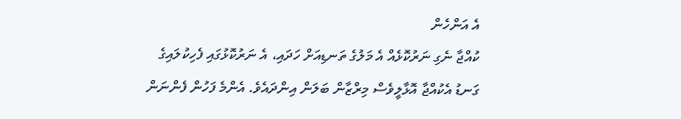އެ އަންހެން
ކުއްޖާ ނެގި ނަރުކޮޅެއް އެ މަލުގެ ތަނޑިއަށް ހަދައި، އެ ނަރުކޮޅުގައި ފެހިކުލައިގެ
ގަނޑު އެކުއްޖާ އޮޅާލީވެސް މިރްޒާން ބަލަން އިންދައެވެ. އެންމެ ފަހުން ފެންނަން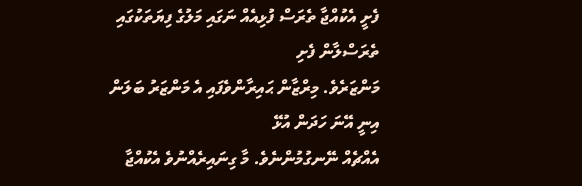ފެށީ އެކުއްޖާ ތެރަސް ފުޅިއެއް ނަގައި މަލުގެ ފިޔަތަކުގައި ތެރަސްލާން ފެށި
މަންޒަރެވެ. މިރްޒާން ޙައިރާންވެފައި އެ މަންޒަރު ބަލަން އިނީ އޭނަ ހަދަން އުޅޭ
އެއްޗެއް ނޭނގުމުންނެވެ. މާ ގިނައިރެއްނުވެ އެކުއްޖާ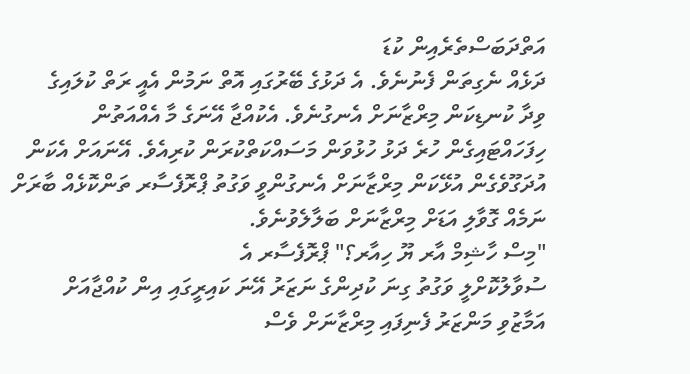އަތްދަބަސްތެރެއިން ކުޑަ
ދަޅެއް ނެގިތަން ފެނުނެވެ. އެ ދަޅުގެ ބޭރުގައި އޮތް ނަމުން އެއީ ރަތް ކުލައިގެ
ވިދާ ކުނޑިކަން މިރްޒާނަށް އެނގުނެވެ. އެކުއްޖާ އޭނަގެ މާ އެއްއަތުން
ހިފަހައްޓައިގެން ހުރެ ދަޅު ހުޅުވަން މަސައްކަތްކުރަން ކުރިއެވެ. އޭނައަށް އެކަން
އުދަގޫވެގެން އުޅޭކަން މިރްޒާނަށް އެނގުންވީ ވަގުތު ޕްރޮފެސާރ ތަންކޮޅެއް ބާރަށް
ނަމެއް ގޮވާލި އަޑަށް މިރްޒާނަށް ބަލާލެވުނެވެ.
"މިސް ހާޝިމް އާރ ޔޫ ހިއާރ؟" ޕްރޮފެސާރ އެ
ސުވާލުކޮށްލީ ވަގުތު ގިނަ ކުދިންގެ ނަޒަރު އޭނަ ކައިރީގައި އިން ކުއްޖާއަށް
އަމާޒުވި މަންޒަރު ފެނިފައި މިރްޒާނަށް ވެސް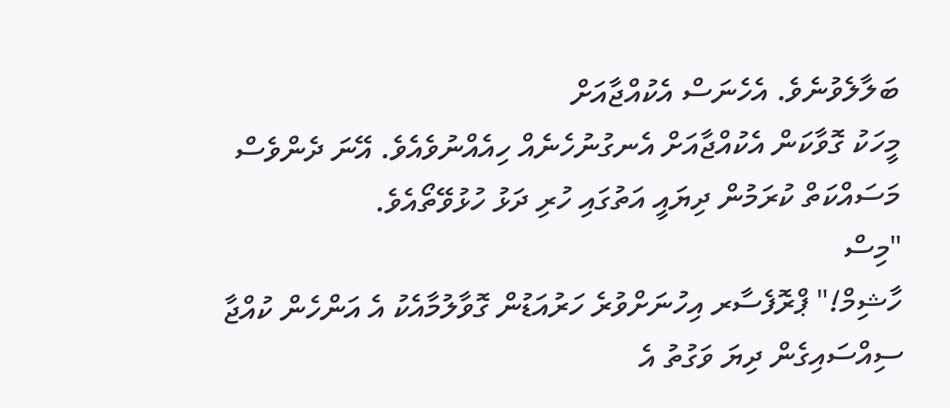ބަލާލެވުނެވެ. އެހެނަސް އެކުއްޖާއަށް
މީހަކު ގޮވާކަން އެކުއްޖާއަށް އެނގުނުހެނެއް ހިއެއްނުވެއެވެ. އޭނަ ދެންވެސް
މަސައްކަތް ކުރަމުން ދިޔައީ އަތުގައި ހުރި ދަޅު ހުޅުވޭތޯއެވެ.
"މިސް
ހާޝިމް!" ޕްރޮފެސާރ އިހުނަށްވުރެ ހަރުއަޑުން ގޮވާލުމާއެކު އެ އަންހެން ކުއްޖާ
ސިއްސައިގެން ދިޔަ ވަގުތު އެ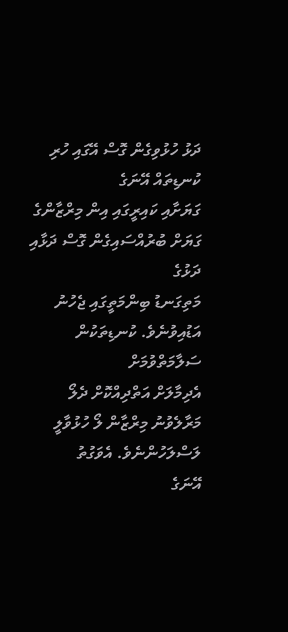ދަޅު ހުޅުވިގެން ގޮސް އޭގައި ހުރި ކުނޑިތައް އޭނަގެ
ގަޔަށާއި ކައިރީގައި އިން މިރްޒާންގެ ގަޔަށް ބުރުއްސައިގެން ގޮސް ދަޅާއި ދަޅުގެ
މަތިގަނޑު ބިންމަތީގައި ޖެހުނު އަޑުއިވުނެވެ. ކުނޑިތަކުން ސަލާމަތްވުމަށް
އެދިމާލަށް އަތްދިއްކޮށް ދެލޯ މަރާލެވުނު މިރްޒާން ލޯ ހުޅުވާލީ ލަސްލަހުންނެވެ. އެވަގުތު
އޭނަގެ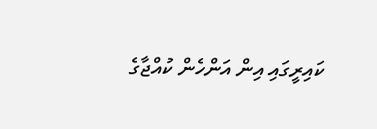ކައިރީގައި އިން އަންހެން ކުއްޖާގެ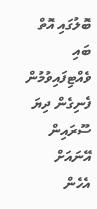ބޮލުގައި އޮތް ބައި ވެއްޓިފައިވުމުން
ފެނިގެން ދިޔަ ސޫރައިން އޭނައަށް އެހެން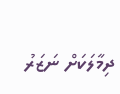ދިމާލަކަށް ނަޒަރު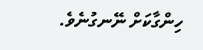ހިންގާކަށް ނޭނގުނެވެ.